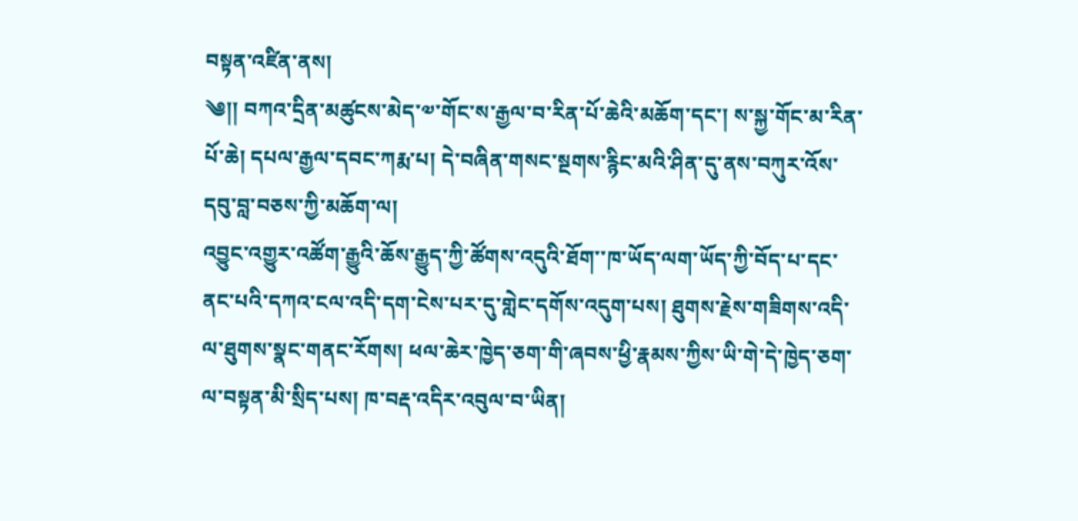བསྟན་འཛིན་ནས།
༄།། བཀའ་དྲིན་མཚུངས་མེད་༧་གོང་ས་རྒྱལ་བ་རིན་པོ་ཆེའི་མཆོག་དང་། ས་སྐྱ་གོང་མ་རིན་པོ་ཆེ། དཔལ་རྒྱལ་དབང་ཀརྨ་པ། དེ་བཞིན་གསང་སྔགས་རྙིང་མའི་ཤིན་དུ་ནས་བཀུར་འོས་དབུ་བླ་བཅས་ཀྱི་མཆོག་ལ།
འབྱུང་འགྱུར་འཚོག་རྒྱུའི་ཆོས་རྒྱུད་ཀྱི་ཚོགས་འདུའི་ཐོག་་ཁ་ཡོད་ལག་ཡོད་ཀྱི་བོད་པ་དང་ནང་པའི་དཀའ་ངལ་འདི་དག་ངེས་པར་དུ་གླེང་དགོས་འདུག་པས། ཐུགས་རྗེས་གཟིགས་འདི་ལ་ཐུགས་སྣང་གནང་རོགས། ཕལ་ཆེར་ཁྱེད་ཅག་གི་ཞབས་ཕྱི་རྣམས་ཀྱིས་ཡི་གེ་དེ་ཁྱེད་ཅག་ལ་བསྟན་མི་སྲིད་པས། ཁ་བརྡ་འདིར་འབུལ་བ་ཡིན།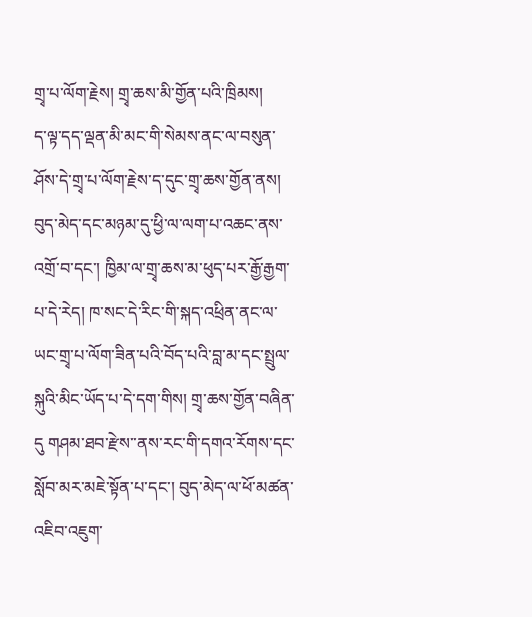གྲྭ་པ་ལོག་རྗེས། གྲྭ་ཆས་མི་གྱོན་པའི་ཁྲིམས།
ད་ལྟ་དད་ལྡན་མི་མང་གི་སེམས་ནང་ལ་བསུན་ཤོས་དེ་གྲྭ་པ་ལོག་རྗེས་ད་དུང་གྲྭ་ཆས་གྱོན་ནས། བུད་མེད་དང་མཉམ་དུ་ཕྱི་ལ་ལག་པ་འཆང་ནས་འགྲོ་བ་དང་། ཁྱིམ་ལ་གྲྭ་ཆས་མ་ཕུད་པར་རྒྱོ་རྒྱག་པ་དེ་རེད། ཁ་སང་དེ་རིང་གི་སྐད་འཕྲིན་ནང་ལ་ཡང་གྲྭ་པ་ལོག་ཟིན་པའི་བོད་པའི་བླ་མ་དང་སྤྲུལ་སྐུའི་མིང་ཡོད་པ་དེ་དག་གིས། གྲྭ་ཆས་གྱོན་བཞིན་དུ གཤམ་ཐབ་རྫེས་་ནས་རང་གི་དགའ་རོགས་དང་སློབ་མར་མཇེ་སྟོན་པ་དང་། བུད་མེད་ལ་ཕོ་མཚན་འཇིབ་འཇུག་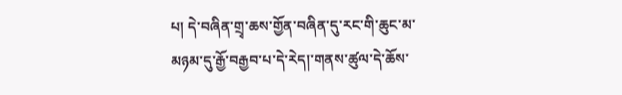པ། དེ་བཞིན་གྲྭ་ཆས་གྱོན་བཞིན་དུ་རང་གི་ཆུང་མ་མཉམ་དུ་རྒྱོ་བརྒྱབ་པ་དེ་རེད།་གནས་ཚུལ་དེ་ཆོས་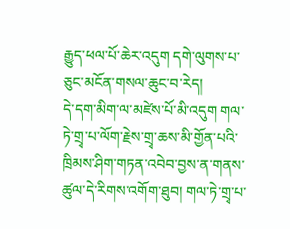རྒྱུད་ཕལ་པོ་ཆེར་འདུག དགེ་ལུགས་པ་ཅུང་མངོན་གསལ་ཆུང་བ་རེད།
དེ་དག་མིག་ལ་མཛེས་པོ་མི་འདུག གལ་ཏེ་གྲྭ་པ་ལོག་རྗེས་གྲྭ་ཆས་མི་གྱོན་པའི་ཁྲིམས་ཤིག་གཏན་འབེབ་བྱས་ན་གནས་ཚུལ་དེ་རིགས་འགོག་ཐུབ། གལ་ཏེ་གྲྭ་པ་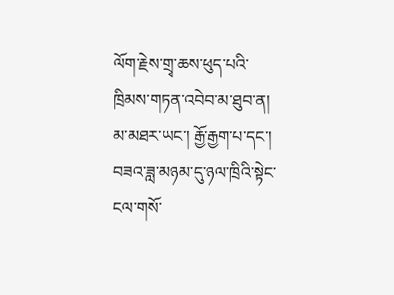ལོག་རྗེས་གྲྭ་ཆས་ཕུད་པའི་ཁྲིམས་གཏན་འབེབ་མ་ཐུབ་ན། མ་མཐར་ཡང་། རྒྱོ་རྒྱག་པ་དང་། བཟའ་ཟླ་མཉམ་དུ་ཉལ་ཁྲིའི་སྟེང་ངལ་གསོ་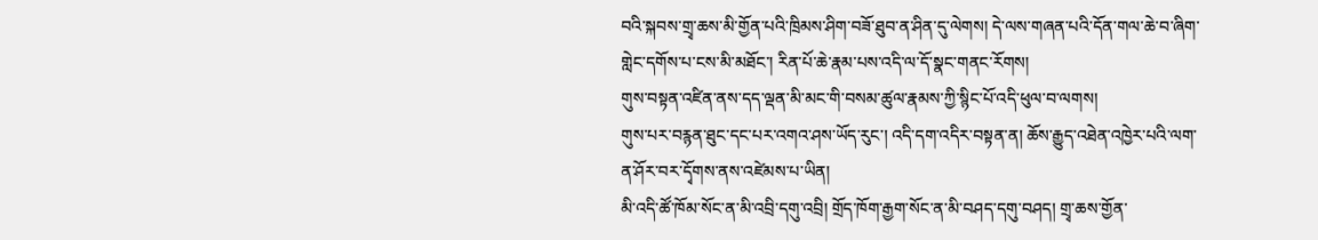བའི་སྐབས་གྲྭ་ཆས་མི་གྱོན་པའི་ཁྲིམས་ཤིག་བཟོ་ཐུབ་ན་ཤིན་དུ་ལེགས། དེ་ལས་གཞན་པའི་དོན་གལ་ཆེ་བ་ཞིག་གླེང་དགོས་པ་ངས་མི་མཐོང་། རིན་པོ་ཆེ་རྣམ་པས་འདི་ལ་དོ་སྣང་གནང་རོགས།
གུས་བསྟན་འཛིན་ནས་དད་ལྡན་མི་མང་གི་བསམ་ཚུལ་རྣམས་ཀྱི་སྙིང་པོ་འདི་ཕུལ་བ་ལགས།
གུས་པར་བརྙན་ཐུང་དང་པར་འགའ་ཤས་ཡོད་རུང་། འདི་དག་འདིར་བསྟན་ན། ཆོས་རྒྱུད་འཐེན་འཁྱེར་པའི་ལག་ན་ཤོར་བར་དྭོགས་ནས་འཛེམས་པ་ཡིན།
མི་འདི་ཚོ་ཁོམ་སོང་ན་མི་འབྲི་དགུ་འབྲི། གྲོད་ཁོག་རྒྱག་སོང་ན་མི་བཤད་དགུ་བཤད། གྲྭ་ཆས་གྱོན་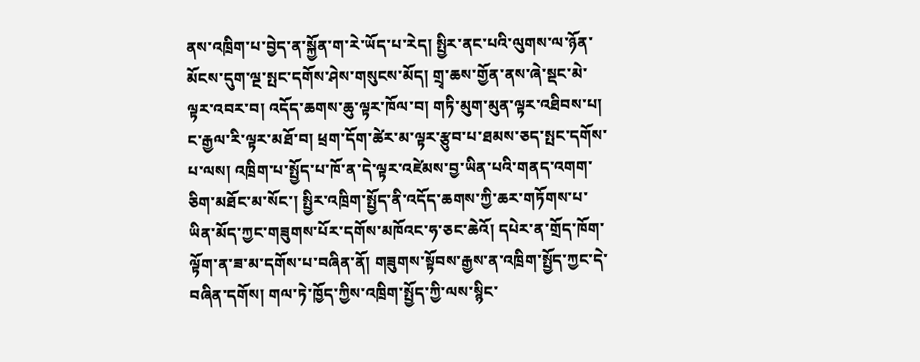ནས་འཁྲིག་པ་བྱེད་ན་སྐྱོན་ག་རེ་ཡོད་པ་རེད། སྤྱིར་ནང་པའི་ལུགས་ལ་ཉོན་མོངས་དུག་ལྔ་སྤང་དགོས་ཤེས་གསུངས་མོད། གྲྭ་ཆས་གྱོན་ནས་ཞེ་སྡང་མེ་ལྟར་འབར་བ། འདོད་ཆགས་ཆུ་ལྟར་ཁོལ་བ། གཏི་མུག་མུན་ལྟར་འཐིབས་པ། ང་རྒྱལ་རི་ལྟར་མཐོ་བ། ཕྲག་དོག་ཚེར་མ་ལྟར་རྩུབ་པ་ཐམས་ཅད་སྤང་དགོས་པ་ལས། འཁྲིག་པ་སྤྱོད་པ་ཁོ་ན་དེ་ལྟར་འཛེམས་བྱ་ཡིན་པའི་གནད་འགག་ཅིག་མཐོང་མ་སོང་། སྤྱིར་འཁྲིག་སྤྱོད་ནི་འདོད་ཆགས་ཀྱི་ཆར་གཏོགས་པ་ཡིན་མོད་ཀྱང་གཟུགས་པོར་དགོས་མཁོའང་ཧ་ཅང་ཆེའོ། དཔེར་ན་གྲོད་ཁོག་ལྟོག་ན་ཟ་མ་དགོས་པ་བཞིན་ནོ། གཟུགས་སྟོབས་རྒྱས་ན་འཁྲིག་སྤྱོད་ཀྱང་དེ་བཞིན་དགོས། གལ་ཏེ་ཁྱོད་ཀྱིས་འཁྲིག་སྤྱོད་ཀྱི་ལས་སྙིང་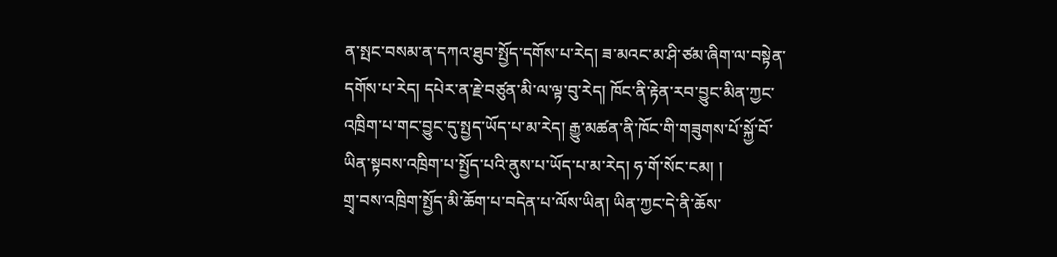ན་སྤང་བསམ་ན་དཀའ་ཐུབ་སྤྱོད་དགོས་པ་རེད། ཟ་མའང་མ་ཤི་ཙམ་ཞིག་ལ་བསྟེན་དགོས་པ་རེད། དཔེར་ན་རྗེ་བཙུན་མི་ལ་ལྟ་བུ་རེད། ཁོང་ནི་རྟེན་རབ་བྱུང་མིན་ཀྱང་འཁྲིག་པ་གང་བྱུང་དུ་སྤྱད་ཡོད་པ་མ་རེད། རྒྱུ་མཚན་ནི་ཁོང་གི་གཟུགས་པོ་སྐྱོ་བོ་ཡིན་སྟབས་འཁྲིག་པ་སྤྱོད་པའི་ནུས་པ་ཡོད་པ་མ་རེད། ཧ་གོ་སོང་ངམ། །
གྲྭ་བས་འཁྲིག་སྤྱོད་མི་ཆོག་པ་བདེན་པ་ལོས་ཡིན། ཡིན་ཀྱང་དེ་ནི་ཆོས་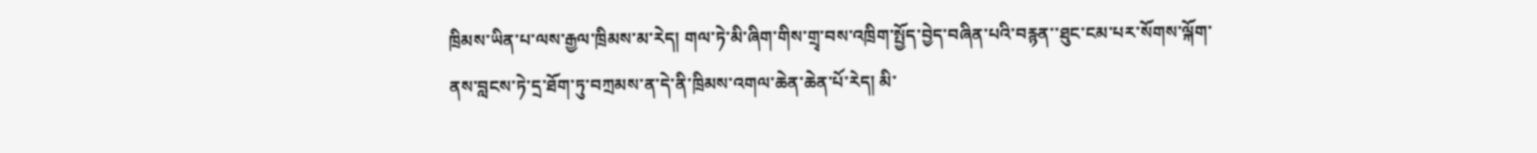ཁྲིམས་ཡིན་པ་ལས་རྒྱལ་ཁྲིམས་མ་རེད། གལ་ཏེ་མི་ཞིག་གིས་གྲྭ་བས་འཁྲིག་སྤྱོད་བྱེད་བཞིན་པའི་བརྙན་་ཐུང་ངམ་པར་སོགས་ལྐོག་ནས་བླངས་ཏེ་དྲ་ཐོག་ཏུ་བཀྲམས་ན་དེ་ནི་ཁྲིམས་འགལ་ཆེན་ཆེན་པོ་རེད། མི་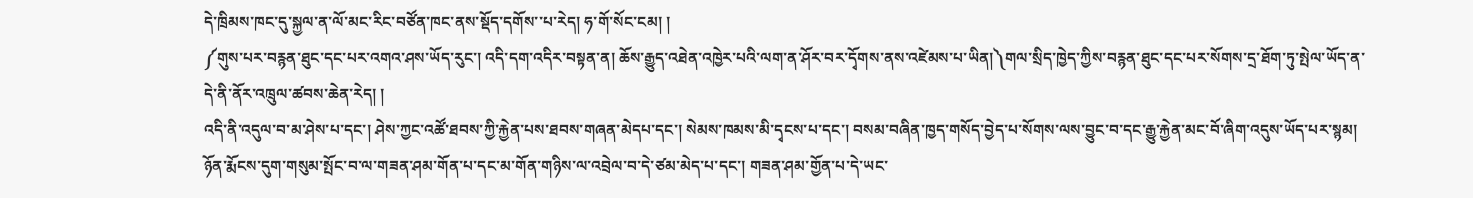དེ་ཁྲིམས་ཁང་དུ་སྐྱལ་ན་ལོ་མང་རིང་བཙོན་ཁང་ནས་སྡོད་དགོས་་པ་རེད། ཧ་གོ་སོང་ངམ། །
༼གུས་པར་བརྙན་ཐུང་དང་པར་འགའ་ཤས་ཡོད་རུང་། འདི་དག་འདིར་བསྟན་ན། ཆོས་རྒྱུད་འཐེན་འཁྱེར་པའི་ལག་ན་ཤོར་བར་དྭོགས་ནས་འཛེམས་པ་ཡིན།༽གལ་སྲིད་ཁྱེད་ཀྱིས་བརྙན་ཐུང་དང་པར་སོགས་དྲ་ཐོག་ཏུ་སྤེལ་ཡོད་ན་དེ་ནི་ནོར་འཁྲུལ་ཚབས་ཆེན་རེད། །
འདི་ནི་འདུལ་བ་མ་ཤེས་པ་དང་། ཤེས་ཀྱང་འཚོ་ཐབས་ཀྱི་རྐྱེན་པས་ཐབས་གཞན་མེདཔ་དང་། སེམས་ཁམས་མི་དྭངས་པ་དང་། བསམ་བཞིན་ཁྱད་གསོད་བྱེད་པ་སོགས་ལས་བྱུང་བ་དང་རྒྱུ་རྐྱེན་མང་བོ་ཞིག་འདུས་ཡོད་པར་སྙམ།
ཉོན་རྨོངས་དུག་གསུམ་སྤོང་བ་ལ་གཟན་ཤམ་གོན་པ་དང་མ་གོན་གཉིས་ལ་འབྲེལ་བ་དེ་ཙམ་མེད་པ་དང་། གཟན་ཤམ་གྱོན་པ་དེ་ཡང་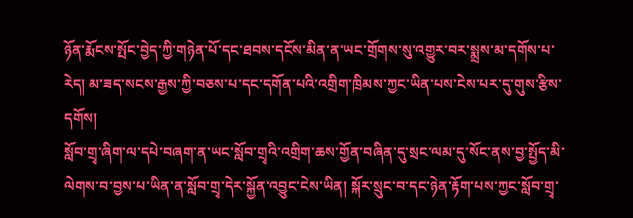ཉོན་རྨོངས་སྤོང་བྱེད་ཀྱི་གཉེན་པོ་དང་ཐབས་དངོས་མིན་ན་ཡང་གྲོགས་སུ་འགྱུར་བར་སྨྲས་མ་དགོས་པ་རེད། མ་ཟད་སངས་རྒྱས་ཀྱི་བཅས་པ་དང་དགོན་པའི་འགྲིག་ཁྲིམས་ཀྱང་ཡིན་པས་ངེས་པར་དུ་གུས་རྩིས་དགོས།
སློབ་གྲྭ་ཞིག་ལ་དཔེ་བཞག་ན་ཡང་སློབ་གྲྭའི་འགྲིག་ཆས་གྱོན་བཞིན་དུ་སྲང་ལམ་དུ་སོང་ནས་བྱ་སྤྱོད་མི་ལེགས་བ་བྱས་པ་ཡིན་ན་སློབ་གྲྭ་དེར་སྐྱོན་འབྱུང་ངེས་ཡིན། སྐོར་སྲུང་བ་དང་ཉེན་རྟོག་པས་ཀྱང་སློབ་གྲྭ་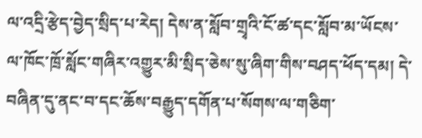ལ་འདྲི་རྩེད་བྱེད་སྲིད་པ་རེད། དེས་ན་སློབ་གྲྭའི་ངོ་ཚ་དང་སློབ་མ་ཡོངས་ལ་ཁོང་ཁྲོ་སློང་གཞིར་འགྱུར་མི་སྲིད་ཅེས་སུ་ཞིག་གིས་བཤད་ཕོད་དམ། དེ་བཞིན་དུ་ནང་བ་དང་ཆོས་བརྒྱུད་དགོན་པ་སོགས་ལ་གཅིག་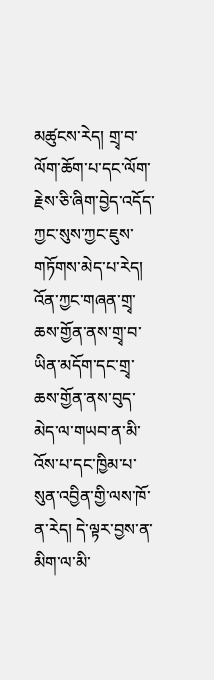མཚུངས་རེད། གྲྭ་བ་ལོག་ཆོག་པ་དང་ལོག་རྗེས་ཅི་ཞིག་བྱེད་འདོད་ཀྱང་སུས་ཀྱང་ཇུས་གཏོགས་མེད་པ་རེད། འོན་ཀྱང་གཞན་གྲྭ་ཆས་གྱོན་ནས་གྲྭ་བ་ཡིན་མདོག་དང་གྲྭ་ཆས་གྱོན་ནས་བུད་མེད་ལ་གཡབ་ན་མི་འོས་པ་དང་ཁྱིམ་པ་སུན་འབྱིན་གྱི་ལས་ཁོ་ན་རེད། དེ་ལྟར་བྱས་ན་མིག་ལ་མི་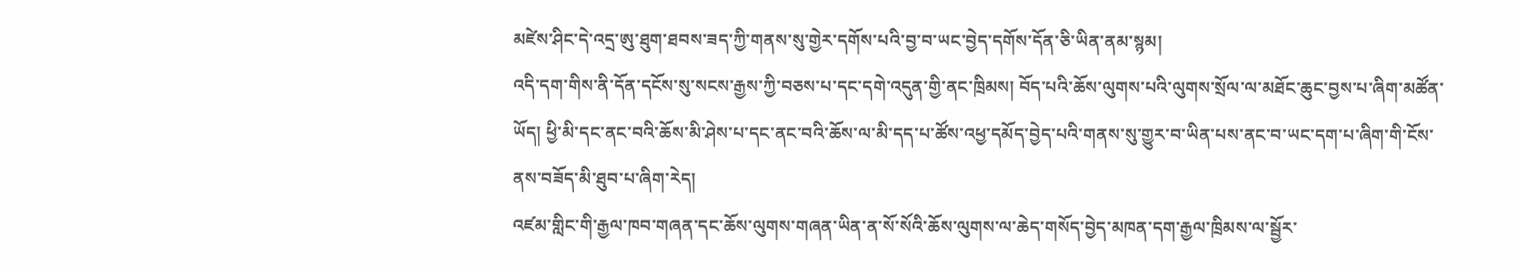མཛེས་ཤིང་དེ་འདྲ་ཨུ་ཐུག་ཐབས་ཟད་ཀྱི་གནས་སུ་གྱེར་དགོས་པའི་བྱ་བ་ཡང་བྱེད་དགོས་དོན་ཅི་ཡིན་ནམ་སྙམ།
འདི་དག་གིས་ནི་དོན་དངོས་སུ་སངས་རྒྱས་ཀྱི་བཅས་པ་དང་དགེ་འདུན་གྱི་ནང་ཁྲིམས། བོད་པའི་ཆོས་ལུགས་པའི་ལུགས་སྲོལ་ལ་མཐོང་ཆུང་བྱས་པ་ཞིག་མཚོན་ཡོད། ཕྱི་མི་དང་ནང་བའི་ཆོས་མི་ཤེས་པ་དང་ནང་བའི་ཆོས་ལ་མི་དད་པ་ཚོས་འཕྱ་དམོད་བྱེད་པའི་གནས་སུ་གྱུར་བ་ཡིན་པས་ནང་བ་ཡང་དག་པ་ཞིག་གི་ངོས་ནས་བཟོད་མི་ཐུབ་པ་ཞིག་རེད།
འཛམ་གླིང་གི་རྒྱལ་ཁབ་གཞན་དང་ཆོས་ལུགས་གཞན་ཡིན་ན་སོ་སོའི་ཆོས་ལུགས་ལ་ཆེད་གསོད་བྱེད་མཁན་དག་རྒྱལ་ཁྲིམས་ལ་སྦྱོར་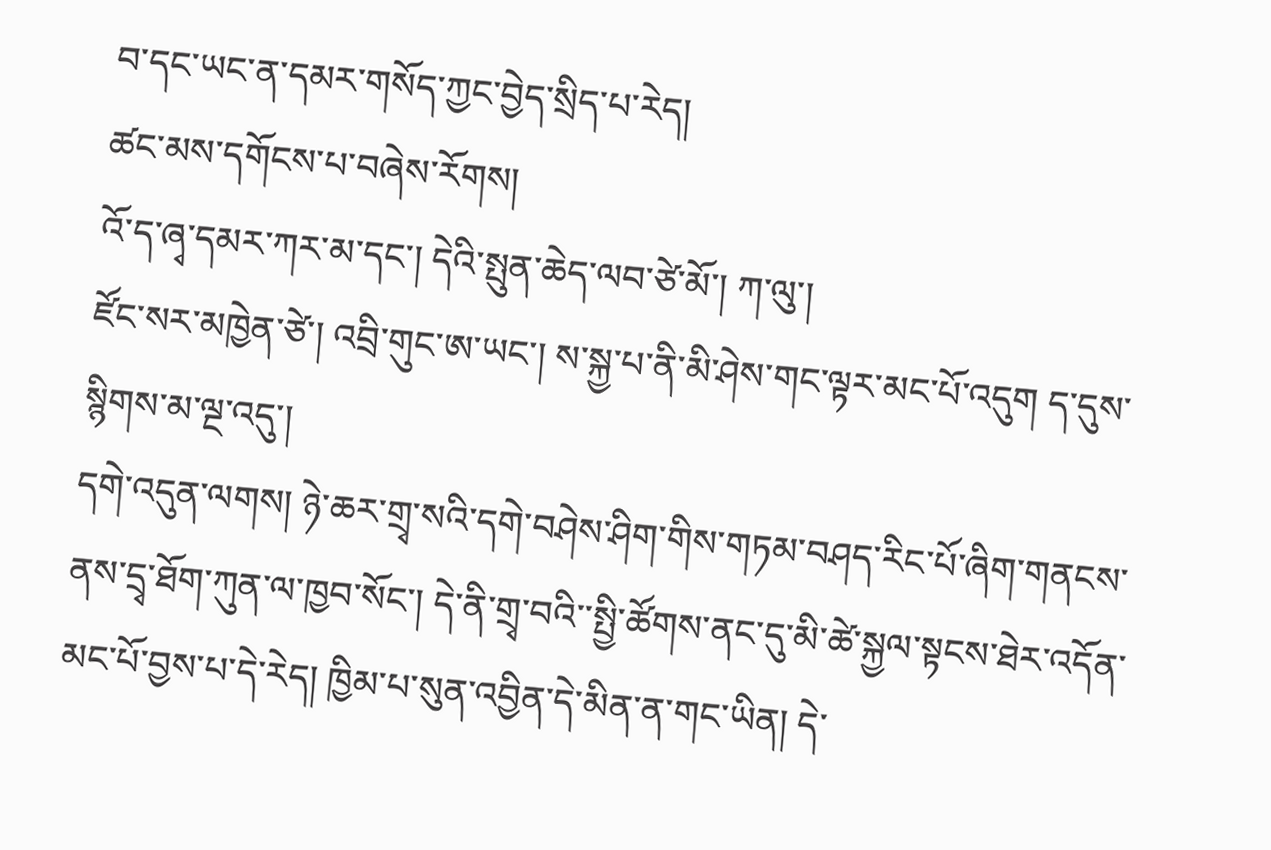བ་དང་ཡང་ན་དམར་གསོད་ཀྱང་བྱེད་སྲིད་པ་རེད།
ཚང་མས་དགོངས་པ་བཞེས་རོགས།
འོ་ད་ཞྭ་དམར་ཀར་མ་དང་། དེའི་སྤུན་ཆེད་ལབ་ཙེ་མོ་། ཀ་ལུ་།
ཛོང་སར་མཁྱེན་ཙེ་། འབྲི་གུང་ཨ་ཡང་། ས་སྐྱ་པ་ནི་མི་ཤེས་གང་ལྟར་མང་པོ་འདུག ད་དུས་སྙིགས་མ་ལྔ་འདུ་།
དགེ་འདུན་ལགས། ཉེ་ཆར་གྲྭ་སའི་དགེ་བཤེས་ཤིག་གིས་གཏམ་བཤད་རིང་པོ་ཞིག་གནངས་ནས་དྲྭ་ཐོག་ཀུན་ལ་ཁྱབ་སོང་། དེ་ནི་གྲྭ་བའི་་སྤྱི་ཚོགས་ནང་དུ་མི་ཚེ་སྐྱལ་སྟངས་ཐེར་འདོན་མང་པོ་བྱས་པ་དེ་རེད། ཁྱིམ་པ་སུན་འབྱིན་དེ་མིན་ན་གང་ཡིན། དེ་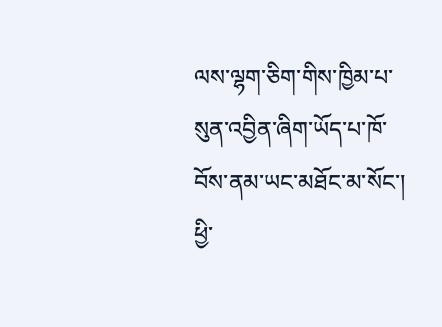ལས་ལྷག་ཅིག་གིས་ཁྱིམ་པ་སུན་འབྱིན་ཞིག་ཡོད་པ་ཁོ་བོས་ནམ་ཡང་མཐོང་མ་སོང་། ཕྱི་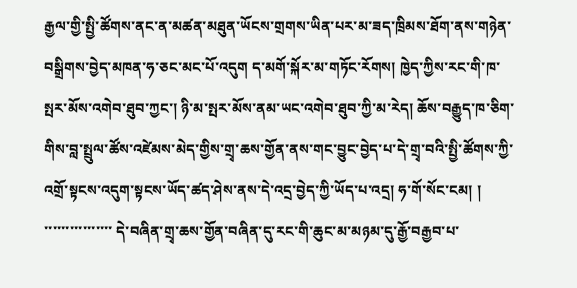རྒྱལ་གྱི་སྤྱི་ཚོགས་ནང་ན་མཚན་མཐུན་ཡོངས་གྲགས་ཡིན་པར་མ་ཟད་ཁྲིམས་ཐོག་ནས་གཉེན་བསྒྲིགས་བྱེད་མཁན་ཧ་ཅང་མང་པོ་འདུག ད་མགོ་སྐོར་མ་གཏོང་རོགས། ཁྱེད་ཀྱིས་རང་གི་ཁ་སྤར་མོས་འགེབ་ཐུབ་ཀྱང་། ཉི་མ་སྤར་མོས་ནམ་ཡང་འགེབ་ཐུབ་ཀྱི་མ་རེད། ཆོས་བརྒྱུད་ཁ་ཅིག་གིས་བླ་སྤྲུལ་ཚོས་འཛེམས་མེད་གྱིས་གྲྭ་ཆས་གྱོན་ནས་གང་བྱུང་བྱེད་པ་དེ་གྲྭ་བའི་སྤྱི་ཚོགས་ཀྱི་འགྲོ་སྟངས་འདུག་སྟངས་ཡོད་ཚད་ཤེས་ནས་དེ་འདྲ་བྱེད་ཀྱི་ཡོད་པ་འདྲ། ཧ་གོ་སོང་ངམ། །
་་་་་་་་་་་་་་་་ དེ་བཞིན་གྲྭ་ཆས་གྱོན་བཞིན་དུ་རང་གི་ཆུང་མ་མཉམ་དུ་རྒྱོ་བརྒྱབ་པ་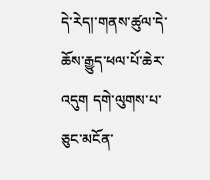དེ་རེད།་གནས་ཚུལ་དེ་ཆོས་རྒྱུད་ཕལ་པོ་ཆེར་འདུག དགེ་ལུགས་པ་ཅུང་མངོན་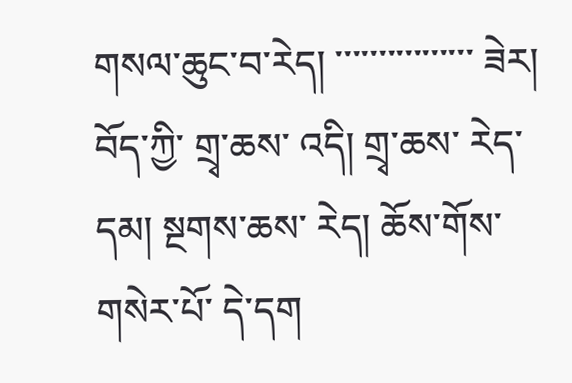གསལ་ཆུང་བ་རེད། ་་་་་་་་་་་་་་་་ ཟེར།
བོད་ཀྱི་ གྲྭ་ཆས་ འདི། གྲྭ་ཆས་ རེད་དམ། སྔགས་ཆས་ རེད། ཆོས་གོས་ གསེར་པོ་ དེ་དག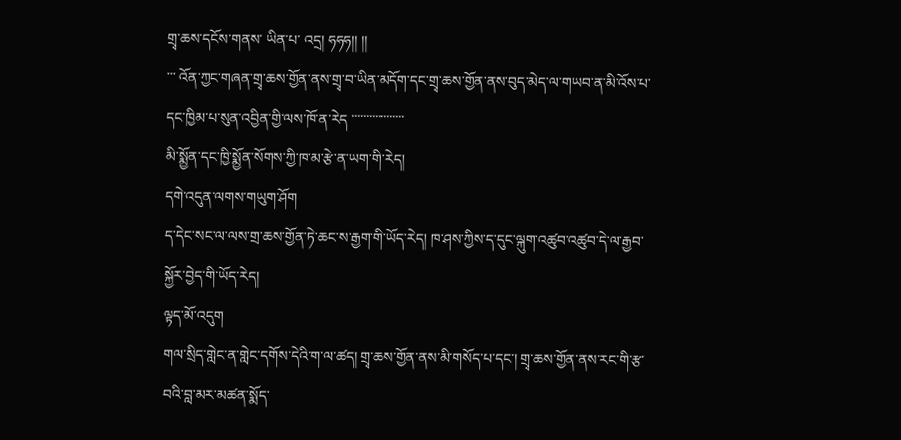གྲྭ་ཆས་དངོས་གནས་ ཡིན་པ་ འདྲ། ཧཧཧ།། །།
་་་ འོན་ཀྱང་གཞན་གྲྭ་ཆས་གྱོན་ནས་གྲྭ་བ་ཡིན་མདོག་དང་གྲྭ་ཆས་གྱོན་ནས་བུད་མེད་ལ་གཡབ་ན་མི་འོས་པ་དང་ཁྱིམ་པ་སུན་འབྱིན་གྱི་ལས་ཁོ་ན་རེད ་་་་་་་་་་་་་་་་་་
མི་སྨྱོན་དང་ཁྱི་སྨྱོན་སོགས་ཀྱི་ཁ་མ་རྩེ་ན་ཡག་གི་རེད།
དགེ་འདུན་ལགས་གཡུག་ཤོག
ད་དེང་སང་ལ་ལས་གྲ་ཆས་གྱོན་ཏེ་ཆང་ས་རྒྱག་གི་ཡོད་རེད། ཁ་ཤས་ཀྱིས་ད་དུང་ལྐུག་འཚུབ་འཚུབ་དེ་ལ་རྒྱབ་སྐྱོར་བྱེད་གི་ཡོད་རེད།
ལྟད་མོ་འདུག
གལ་སྲིད་གླེང་ན་གླེང་དགོས་དེའི་ག་ལ་ཚད། གྲྭ་ཆས་གྱོན་ནས་མི་གསོད་པ་དང་། གྲྭ་ཆས་གྱོན་ནས་རང་གི་རྩ་བའི་བླ་མར་མཚན་སྨོད་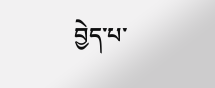བྱེད་པ་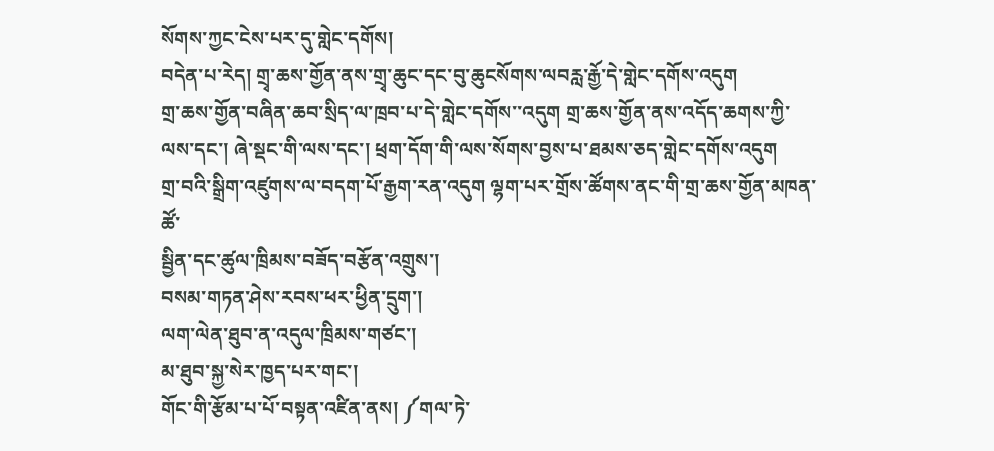སོགས་ཀྱང་ངེས་པར་དུ་གླེང་དགོས།
བདེན་པ་རེད། གྲྭ་ཆས་གྱོན་ནས་གྲྭ་ཆུང་དང་བུ་ཆུངསོགས་ལབརླ་རྒྱོ་དེ་གླེང་དགོས་འདུག
གྲ་ཆས་གྱོན་བཞིན་ཆབ་སྲིད་ལ་ཁྲབ་པ་དེ་གླེང་དགོས་་འདུག གྲ་ཆས་གྱོན་ནས་འདོད་ཆགས་ཀྱི་ལས་དང་། ཞེ་སྡང་གི་ལས་དང་། ཕྲག་དོག་གི་ལས་སོགས་བྱས་པ་ཐམས་ཅད་གླེང་དགོས་འདུག
གྲ་བའི་སྒྲིག་འཛུགས་ལ་བདག་པོ་རྒྱག་རན་འདུག ལྷག་པར་གྲོས་ཚོགས་ནང་གི་གྲ་ཆས་གྱོན་མཁན་ཚོ་
སྦྱིན་དང་ཚུལ་ཁྲིམས་བཟོད་བརྩོན་འགྲུས་།
བསམ་གཏན་ཤེས་རབས་ཕར་ཕྱིན་དྲུག་།
ལག་ལེན་ཐུབ་ན་འདུལ་ཁྲིམས་གཙང་།
མ་ཐུབ་སྐྱ་སེར་ཁྱད་པར་གང་།
གོང་གི་རྩོམ་པ་པོ་བསྟན་འཛིན་ནས། ༼གལ་ཏེ་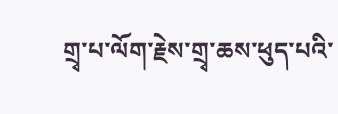གྲྭ་པ་ལོག་རྗེས་གྲྭ་ཆས་ཕུད་པའི་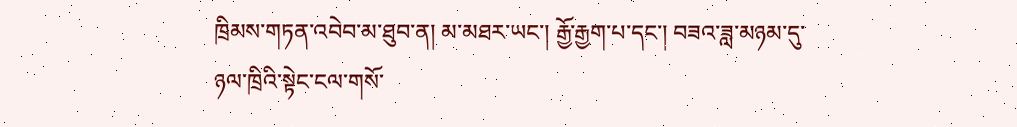ཁྲིམས་གཏན་འབེབ་མ་ཐུབ་ན། མ་མཐར་ཡང་། རྒྱོ་རྒྱག་པ་དང་། བཟའ་ཟླ་མཉམ་དུ་ཉལ་ཁྲིའི་སྟེང་ངལ་གསོ་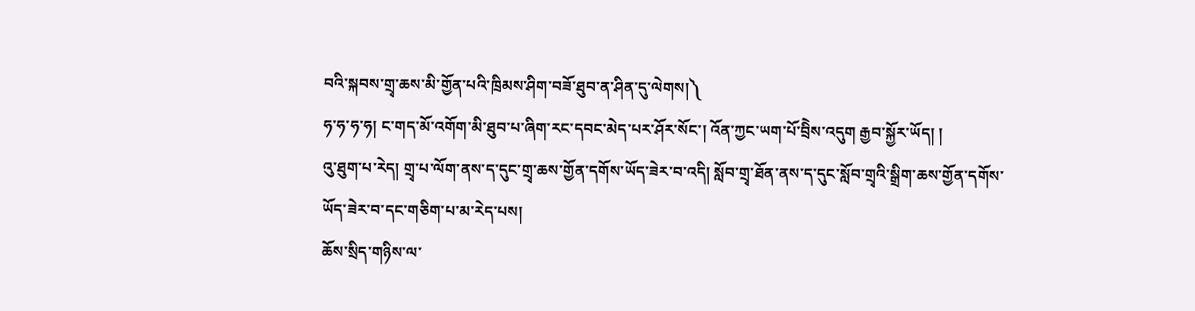བའི་སྐབས་གྲྭ་ཆས་མི་གྱོན་པའི་ཁྲིམས་ཤིག་བཟོ་ཐུབ་ན་ཤིན་དུ་ལེགས།༽
ཧ་ཧ་ཧ་ཧ། ང་གད་མོ་འགོག་མི་ཐུབ་པ་ཞིག་རང་དབང་མེད་པར་ཤོར་སོང་། འོན་ཀྱང་ཡག་པོ་བྲིེས་འདུག རྒྱབ་སྐྱོར་ཡོད། །
འུ་ཐུག་པ་རེད། གྲྭ་པ་ལོག་ནས་ད་དུང་གྲྭ་ཆས་གྱོན་དགོས་ཡོད་ཟེར་བ་འདི། སློབ་གྲྭ་ཐོན་ནས་ད་དུང་སློབ་གྲྭའི་སྒྲིག་ཆས་གྱོན་དགོས་ཡོད་ཟེར་བ་དང་གཅིག་པ་མ་རེད་པས།
ཆོས་སྲིད་གཉིས་ལ་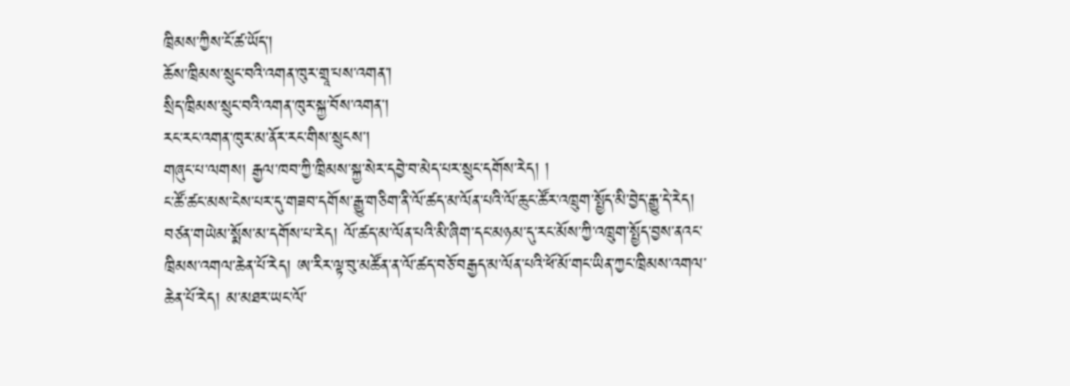ཁྲིམས་ཀྱིས་ངོ་ཚ་ཡོད་།
ཆོས་ཁྲིམས་སྲུང་བའི་འགན་ཁུར་གྲཱ་པས་འགན་།
སྲིད་ཁྲིམས་སྲུང་བའི་འགན་ཁུར་སྐྱ་བོས་འགན་།
རང་རང་འགན་ཁུར་མ་ནོར་རང་གིས་སྲུངས་།
གཞུང་པ་ལགས། རྒྱལ་ཁབ་ཀྱི་ཁྲིམས་སྐྱ་སེར་དབྱེ་བ་མེད་པར་སྲུང་དགོས་རེད། །
ང་ཚོ་ཚང་མས་ངེས་པར་དུ་གཟབ་དགོས་རྒྱུ་གཅིག་ནི་ལོ་ཚད་མ་ལོན་པའི་ལོ་ཆུང་ཚོར་འཁྲུག་སྤྱོད་མི་བྱེད་རྒྱུ་དེ་རེད། བཙན་གཡེམ་སྨོས་མ་དགོས་པ་རེད། ལོ་ཚད་མ་ལོན་པའི་མི་ཞིག་དང་མཉམ་དུ་རང་མོས་ཀྱི་འཁྲུག་སྤྱོད་བྱས་ནའང་ཁྲིམས་འགལ་ཆེན་པོ་རེད། ཨ་རིར་ལྟ་བུ་མཚོན་ན་ལོ་ཚད་བཅོ་བརྒྱད་མ་ལོན་པའི་ཕོ་མོ་གང་ཡིན་ཀྱང་ཁྲིམས་འགལ་ཆེན་པོ་རེད། མ་མཐར་ཡང་ལོ་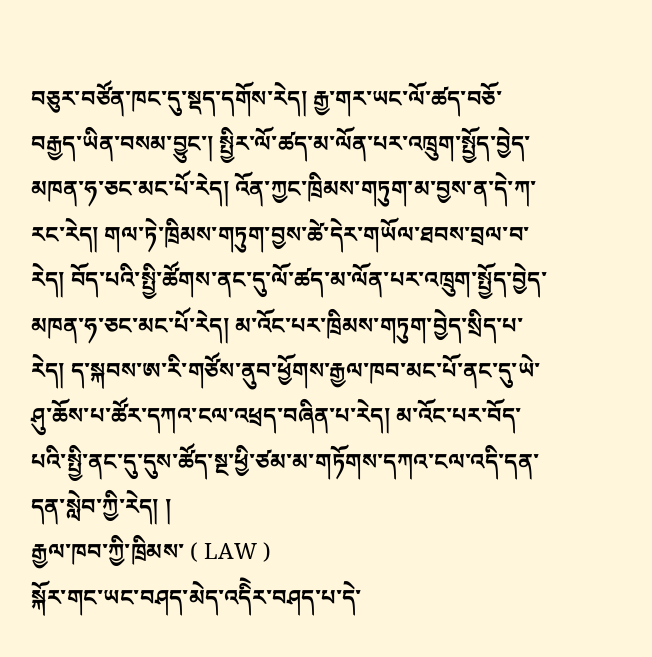བཅུར་བཙོན་ཁང་དུ་སྡད་དགོས་རེད། རྒྱ་གར་ཡང་ལོ་ཚད་བཅོ་བརྒྱད་ཡིན་བསམ་བྱུང་། སྤྱིར་ལོ་ཚད་མ་ལོན་པར་འཁྲུག་སྤྱོད་བྱེད་མཁན་ཧ་ཅང་མང་པོ་རེད། འོན་ཀྱང་ཁྲིམས་གཏུག་མ་བྱས་ན་དེ་ཀ་རང་རེད། གལ་ཏེ་ཁྲིམས་གཏུག་བྱས་ཚེ་དེར་གཡོལ་ཐབས་བྲལ་བ་རེད། བོད་པའི་སྤྱི་ཚོགས་ནང་དུ་ལོ་ཚད་མ་ལོན་པར་འཁྲུག་སྤྱོད་བྱེད་མཁན་ཧ་ཅང་མང་པོ་རེད། མ་འོང་པར་ཁྲིམས་གཏུག་བྱེད་སྲིད་པ་རེད། ད་སྐབས་ཨ་རི་གཙོས་ནུབ་ཕྱོགས་རྒྱལ་ཁབ་མང་པོ་ནང་དུ་ཡེ་ཤུ་ཆོས་པ་ཚོར་དཀའ་ངལ་འཕྲད་བཞིན་པ་རེད། མ་འོང་པར་བོད་པའི་སྤྱི་ནང་དུ་དུས་ཚོད་སྔ་ཕྱི་ཙམ་མ་གཏོགས་དཀའ་ངལ་འདི་དན་དན་སླེབ་ཀྱི་རེད། །
རྒྱལ་ཁབ་ཀྱི་ཁྲིམས་ ( LAW )
སྐོར་གང་ཡང་བཤད་མེད་འདིེར་བཤད་པ་དེ་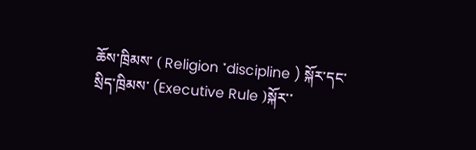ཆོས་ཁྲིམས་ ( Religion ་discipline ) སྐོར་དང་སྲིད་ཁྲིམས་ (Executive Rule )སྐོར་་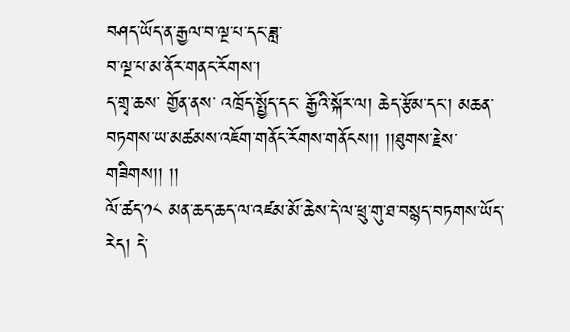བཤད་ཡོད་ན་རྒྱལ་བ་ལྔ་པ་དང་ཟླ་
བ་ལྔ་པ་མ་ནོར་གནང་རོགས་།
ད་གྲྭ་ཆས་ གྱོན་ནས་ འཁྲོད་སྤྱོད་དང་ རྒྱོའི་སྐོར་ལ། ཆེད་རྩོམ་དང་། མཆན་བཏགས་ཡ་མཚམས་འཇོག་གནོང་རོགས་གནོངས།། །།ཐུགས་རྗེས་གཟིགས།། །།
ལོ་ཚད་༡༨ མན་ཆད་ཆད་ལ་འཛམ་མོ་ཆེས་དེ་ལ་ཕྲུ་གུ་ཐ་བསྙད་བཏགས་ཡོད་རེད། དེ་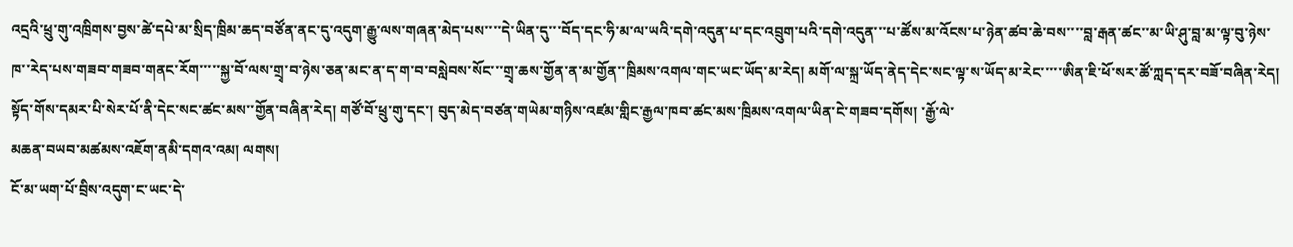འདྲའི་ཕྲུ་གུ་འཁྲིགས་བྱས་ཚེ་དཔེ་མ་སྲིད་ཁྲིམ་ཆད་བཙོན་ནང་དུ་འདུག་རྒྱུ་ལས་གཞན་མེད་པས་་་་དེ་ཡིན་དུ་་་བོད་དང་ཧི་མ་ལ་ཡའི་དགེ་འདུན་པ་དང་འབྲུག་པའི་དགེ་འདུན་་་པ་ཚོས་མ་འོངས་པ་ཉེན་ཚབ་ཆེ་བས་་་་བླ་རྒན་ཚང་་མ་ཡི་ཤུ་བླ་མ་ལྟ་བུ་ཉེས་ཁ་་རེད་པས་གཟབ་གཟབ་གནང་རོག་་་་་སྐྱ་བོ་ལས་གྲྭ་བ་ཉེས་ཅན་མང་ན་ད་ག་བ་བསླེབས་སོང་་་གྲྭ་ཆས་གྱོན་ན་མ་གྱོན་་ཁྲིམས་འགལ་གང་ཡང་ཡོད་མ་རེད། མགོ་ལ་སྐྲ་ཡོད་ནེད་དེང་སང་ལྟ་ས་ཡོད་མ་རེང་་་་་ཨིན་ཇི་ཕོ་སར་ཚོ་ཀླད་དར་བཟོ་བཞིན་རེད། སྟོད་གོས་དམར་པི་སེར་པོ་ནི་དེང་སང་ཚང་མས་་གྱོན་བཞིན་རེད། གཙོ་བོ་ཕྲུ་གུ་དང་། བུད་མེད་བཙན་གཡེམ་གཉིས་འཛམ་གླིང་རྒྱལ་ཁབ་ཚང་མས་ཁྲིམས་འགལ་ཡིན་ངེ་གཟབ་དགོས། ་རྒྱོ་ལེ་
མཆན་བཡབ་མཚམས་འཇོག་ནམི་དགའ་འམ། ལགས།
ངོ་མ་ཡག་པོ་བྲིས་འདུག་ང་ཡང་དེ་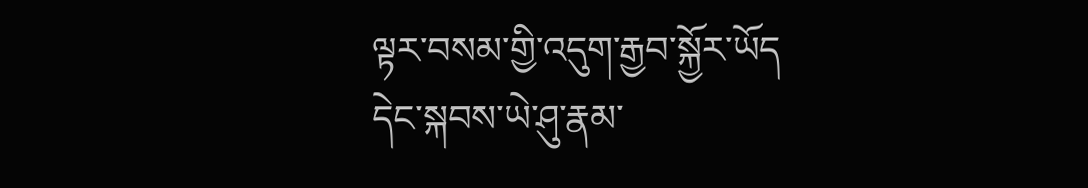ལྟར་བསམ་གྱི་འདུག་རྒྱབ་སྐྱོར་ཡོད
དེང་སྐབས་ཡེ་ཤུ་རྣམ་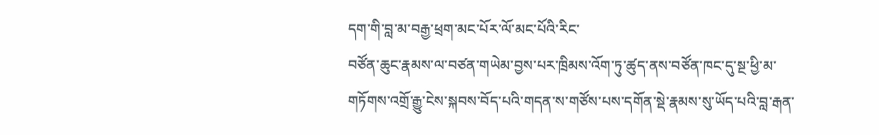དག་གི་བླ་མ་བརྒྱ་ཕྲག་མང་པོར་ལོ་མང་པོའི་རིང་
བཙོན་ཆུང་རྣམས་ལ་བཙན་གཡེམ་བྱས་པར་ཁྲིམས་འོག་ཏུ་ཚུད་ནས་བཙོན་ཁང་དུ་སྔ་ཕྱི་མ་གཏོགས་འགྲོ་རྒྱུ་ངེས་སྐབས་བོད་པའི་གདན་ས་གཙོས་པས་དགོན་སྡེ་རྣམས་སུ་ཡོད་པའི་བླ་རྒན་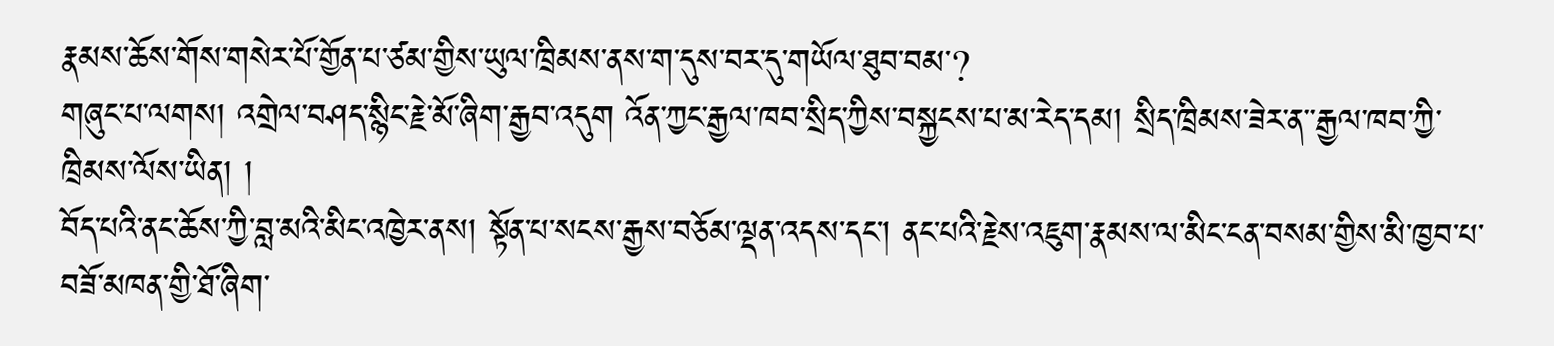རྣམས་ཆོས་གོས་གསེར་པོ་གྱོན་པ་ཙམ་གྱིས་ཡུལ་ཁྲིམས་ནས་ག་དུས་བར་དུ་གཡོལ་ཐུབ་བམ་?
གཞུང་པ་ལགས། འགྲེལ་བཤད་སྙིང་རྗེ་མོ་ཞིག་རྒྱབ་འདུག འོན་ཀྱང་རྒྱལ་ཁབ་སྲིད་ཀྱིས་བསྐྱངས་པ་མ་རེད་དམ། སྲིད་ཁྲིམས་ཟེར་ན་་རྒྱལ་ཁབ་ཀྱི་ཁྲིམས་ལོས་ཡིན། །
བོད་པའི་ནང་ཆོས་ཀྱི་བླ་མའི་མིང་འཁྱེར་ནས། སྟོན་པ་སངས་རྒྱས་བཅོམ་ལྡན་འདས་དང་། ནང་པའི་རྗེས་འཇུག་རྣམས་ལ་མིང་ངན་བསམ་གྱིས་མི་ཁྱབ་པ་བཟོ་མཁན་གྱི་ཐོ་ཞིག་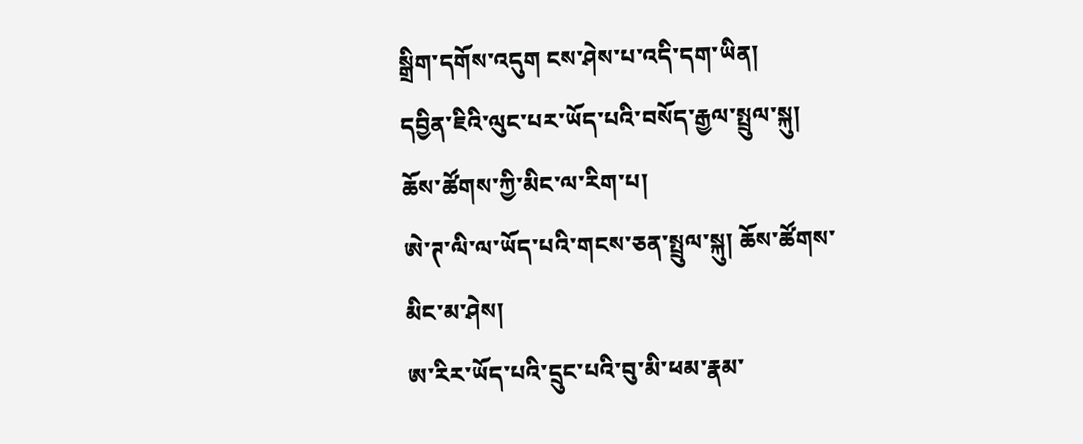སྒྲིག་དགོས་འདུག ངས་ཤེས་པ་འདི་དག་ཡིན།
དབྱིན་ཇིའི་ལུང་པར་ཡོད་པའི་བསོད་རྒྱལ་སྤྲུལ་སྐུ། ཆོས་ཚོགས་ཀྱི་མིང་ལ་རིག་པ།
ཨེ་ཊ་ལི་ལ་ཡོད་པའི་གངས་ཅན་སྤྲུལ་སྐུ། ཆོས་ཚོགས་མིང་མ་ཤེས།
ཨ་རིར་ཡོད་པའི་དྲུང་པའི་བུ་མི་ཕམ་རྣམ་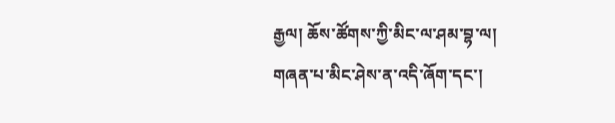རྒྱལ། ཆོས་ཚོགས་ཀྱི་མིང་ལ་ཤམ་བྷ་ལ།
གཞན་པ་མིང་ཤེས་ན་འདི་ཞོག་དང་།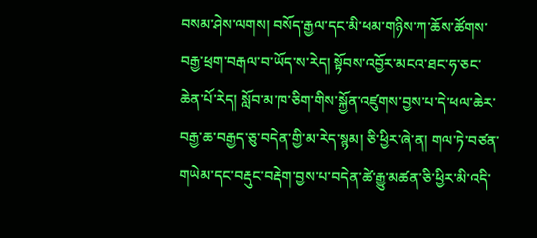བསམ་ཤེས་ལགས། བསོད་རྒྱལ་དང་མི་ཕམ་གཉིས་ཀ་ཆོས་ཚོགས་བརྒྱ་ཕྲག་བརྒལ་བ་ཡོད་ས་རེད། སྟོབས་འབྱོར་མངའ་ཐང་ཧ་ཅང་ཆེན་པོ་རེད། སློབ་མ་ཁ་ཅིག་གིས་སྐྱོན་འཛུགས་བྱས་པ་དེ་ཕལ་ཆེར་བརྒྱ་ཆ་བརྒྱད་ཅུ་བདེན་གྱི་མ་རེད་སྙམ། ཅི་ཕྱིར་ཞེ་ན། གལ་ཏེ་བཙན་གཡེམ་དང་བརྡུང་བརྡེག་བྱས་པ་བདེན་ཚེ་རྒྱུ་མཚན་ཅི་ཕྱིར་མི་འདི་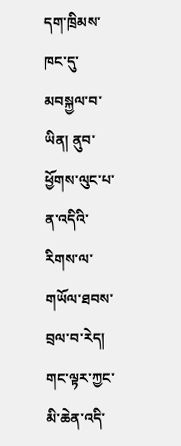དག་ཁྲིམས་ཁང་དུ་མབསྐྱལ་བ་ཡིན། ནུབ་ཕྱོགས་ལུང་པ་ན་འདིའི་རིགས་ལ་གཡོལ་ཐབས་བྲལ་བ་རེད། གང་ལྟར་ཀྱང་མི་ཆེན་འདི་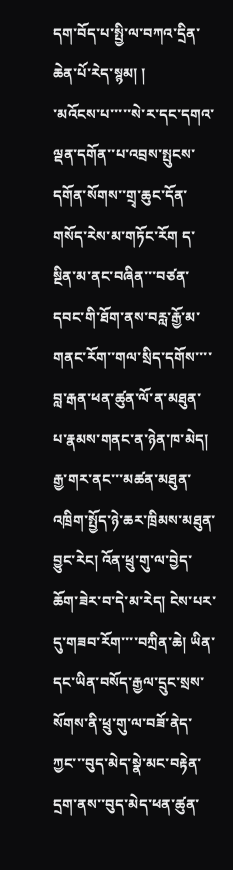དག་བོད་པ་སྤྱི་ལ་བཀའ་དྲིན་ཆེན་པོ་རེད་སྙམ། །
་མའོངས་པ་་་་་སེ་ར་དང་དགའ་ལྡན་དགོན་་པ་འབྲས་སྤུངས་དགོན་སོགས་་གྲྭ་ཆུང་དོན་གསོད་རེས་མ་གཏོང་རོག ད་སྔིན་མ་ནང་བཞིན་་་བཙན་དབང་གི་ཐོག་ནས་བརླ་རྒྱོ་མ་གནང་རོག་་གལ་སྲིད་དགོས་་་་བླ་རྒན་ཕན་ཚུན་ལོ་ན་མཐུན་པ་རྣམས་གནང་ན་ཉེན་ཁ་མེད། རྒྱ་གར་ནང་་་མཚན་མཐུན་འཁྲིག་སྤྱོད་ཉེ་ཆར་ཁྲིམས་མཐུན་བྱུང་རེང། འོན་ཕྲུ་གུ་ལ་བྱེད་ཆོག་ཟེར་བ་དེ་མ་རེད། ངེས་པར་དུ་གཟབ་རོག་་་་བཀྲིན་ཆེ། ཡིན་དང་ཡིན་བསོད་རྒྱལ་དྲུང་སྲས་སོགས་ནི་ཕྲུ་གུ་ལ་བཟོ་ནེད་ཀྱང་་་བུད་མེད་སྣེ་མང་བརྟེན་དྲག་ནས་་བུད་མེད་ཕན་ཚུན་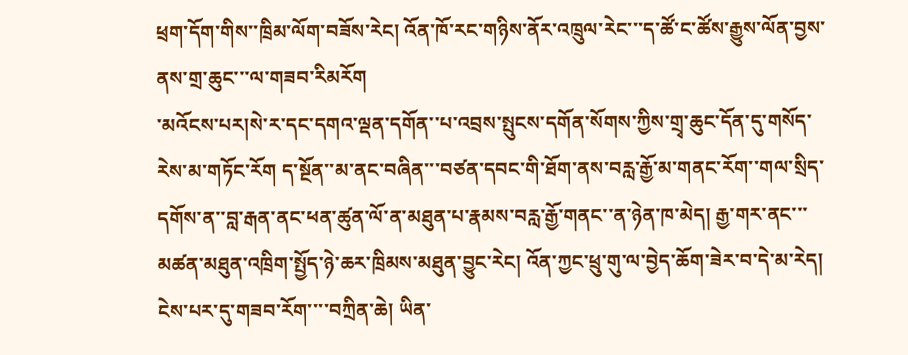ཕྲག་དོག་གིས་་ཁྲིམ་ལོག་བཟོས་རེང། འོན་ཁོ་རང་གཉིས་ནོར་འཁྲུལ་རེང་་་ད་ཚོ་ང་ཚོས་རྒྱུས་ལོན་བྱས་ནས་གྲ་ཆུང་་་ལ་གཟབ་རིམརོག
་མའོངས་པར།སེ་ར་དང་དགའ་ལྡན་དགོན་་པ་འབྲས་སྤུངས་དགོན་སོགས་ཀྱིས་གྲྭ་ཆུང་དོན་དུ་གསོད་རེས་མ་གཏོང་རོག ད་སྔོན་་མ་ནང་བཞིན་་་བཙན་དབང་གི་ཐོག་ནས་བརླ་རྒྱོ་མ་གནང་རོག་་གལ་སྲིད་དགོས་ན་་བླ་རྒན་ནང་ཕན་ཚུན་ལོ་ན་མཐུན་པ་རྣམས་བརླ་རྒྱོ་གནང་་ན་ཉེན་ཁ་མེད། རྒྱ་གར་ནང་་་མཚན་མཐུན་འཁྲིག་སྤྱོད་ཉེ་ཆར་ཁྲིམས་མཐུན་བྱུང་རེང། འོན་ཀྱང་ཕྲུ་གུ་ལ་བྱེད་ཆོག་ཟེར་བ་དེ་མ་རེད། ངེས་པར་དུ་གཟབ་རོག་་་་བཀྲིན་ཆེ། ཡིན་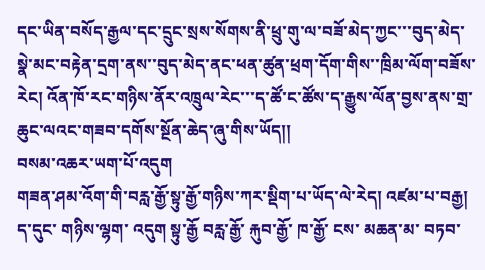དང་ཡིན་བསོད་རྒྱལ་དང་དྲུང་སྲས་སོགས་ནི་ཕྲུ་གུ་ལ་བཟོ་མེད་ཀྱང་་་བུད་མེད་སྣེ་མང་བརྟེན་དྲག་ནས་་བུད་མེད་ནང་ཕན་ཚུན་ཕྲག་དོག་གིས་་ཁྲིམ་ལོག་བཟོས་རེང། འོན་ཁོ་རང་གཉིས་ནོར་འཁྲུལ་རེང་་་ད་ཚོ་ང་ཚོས་ད་རྒྱུས་ལོན་བྱས་ནས་གྲ་ཆུང་ལའང་གཟབ་དགོས་སྔོན་ཆེད་ཞུ་གིས་ཡོད།།
བསམ་འཆར་ཡག་པོ་འདུག
གཟན་ཤམ་འོག་གི་བརླ་རྒྱོ་སྟུ་རྒྱོ་གཉིས་ཀར་སྡིག་པ་ཡོད་ལེ་རེད། འཛམ་པ་བརྒྱ།
ད་དུང་ གཉིས་ལྷག་ འདུག སྟུ་རྒྱོ བརླ་རྒྱོ་ རྐུབ་རྒྱོ་ ཁ་རྒྱོ་ ངས་ མཆན་མ་ བཏབ་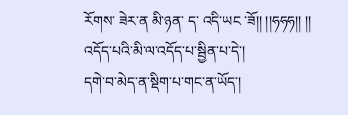རོགས་ ཟེར་ན མི་ཉན་ ད་ འདི་ཡང ་ཟོ།། །།ཧཧཧ།། །།
འདོད་པའི་མི་ལ་འདོད་པ་སྦྱིན་པ་དེ་།
དགེ་བ་མེད་ན་སྡིག་པ་གང་ན་ཡོད་།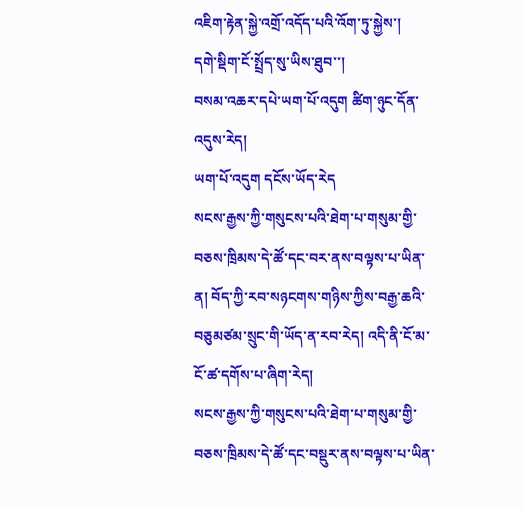འཇིག་རྟེན་སྐྱེ་འགྲོ་འདོད་པའི་འོག་ཏུ་སྐྱེས་།
དགེ་སྡིག་ངོ་སྤྲོད་སུ་ཡིས་ཐུབ་་།
བསམ་འཆར་དཔེ་ཡག་པོ་འདུག ཚིག་ཉུང་དོན་འདུས་རེད།
ཡག་པོ་འདུག དངོས་ཡོད་རེད
སངས་རྒྱས་ཀྱི་གསུངས་པའི་ཐེག་པ་གསུམ་གྱི་བཅས་ཁྲིམས་དེ་ཚོ་དང་བར་ནས་བལྟས་པ་ཡིན་ན། བོད་ཀྱི་རབ་སཉངགས་གཉིས་ཀྱིས་བརྒྱ་ཆའི་བཅུམཙམ་སྲུང་གི་ཡོད་ན་རབ་རེད། འདི་ནི་ངོ་མ་ངོ་ཚ་དགོས་པ་ཞིག་རེད།
སངས་རྒྱས་ཀྱི་གསུངས་པའི་ཐེག་པ་གསུམ་གྱི་བཅས་ཁྲིམས་དེ་ཚོ་དང་བསྡུར་ནས་བལྟས་པ་ཡིན་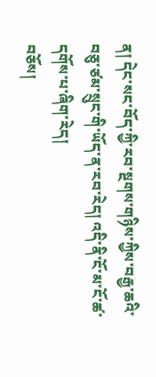ན། དེང་སང་བོད་ཀྱི་རབ་སྔགས་གཉིས་ཀྱིས་བརྒྱ་ཆའི་བཅུ་ཙམ་སྲུང་གི་ཡོད་ན་རབ་རེད། འདི་ནི་ངོ་མ་ངོ་ཚ་དགོས་པ་ཞིག་རེད།
བཅོས།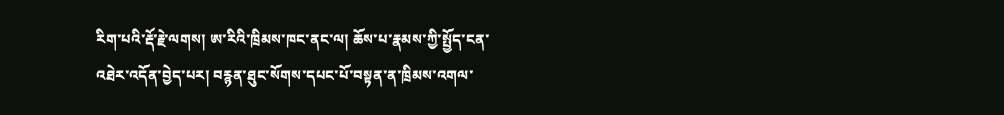རིག་པའི་རྡོ་རྗེ་ལགས། ཨ་རིའི་ཁྲིམས་ཁང་ནང་ལ། ཆོས་པ་རྣམས་ཀྱི་སྤྱོད་ངན་འཐེར་འདོན་བྱེད་པར། བརྙན་ཐུང་སོགས་དཔང་པོ་བསྟན་ན་ཁྲིམས་འགལ་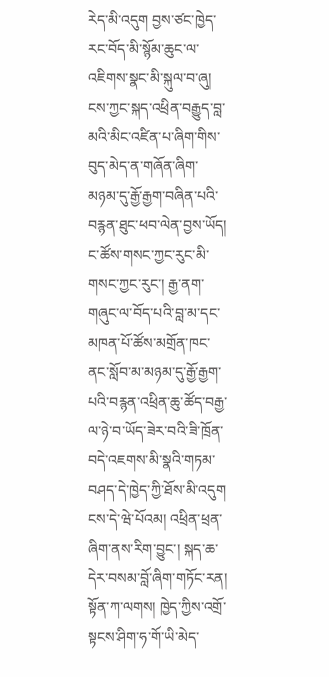རེད་མི་འདུག བྱས་ཙང་ཁྱེད་རང་བོད་མི་སྙོམ་ཆུང་ལ་འཇིགས་སྣང་མི་སྐུལ་བ་ཞུ།
ངས་ཀྱང་སྐད་འཕྲིན་བརྒྱུད་བླ་མའི་མིང་འཛིན་པ་ཞིག་གིས་བུད་མེད་ན་གཞོན་ཞིག་མཉམ་དུ་རྒྱོ་རྒྱག་བཞིན་པའི་བརྙན་ཐུང་ཕབ་ལེན་བྱས་ཡོད།
ང་ཚོས་གསང་ཀྱང་རུང་མི་གསང་ཀྱང་རུང་། རྒྱ་ནག་གཞུང་ལ་བོད་པའི་བླ་མ་དང་མཁན་པོ་ཚོས་མགྲོན་ཁང་ནང་སློབ་མ་མཉམ་དུ་རྒྱོ་རྒྱག་པའི་བརྙན་འཕྲིན་ཆུ་ཚོད་བརྒྱ་ལ་ཉེ་བ་ཡོད་ཟེར་བའི་ཟི་ཁྲོན་བདེ་འཇགས་མི་སྣའི་གཏམ་བཤད་དེ་ཁྱེད་ཀྱི་ཐོས་མི་འདུག ངས་དེ་ཝེ་པོའམ། འཕྲིན་ཕྲན་ཞིག་ནས་རིག་བྱུང་། སྐད་ཆ་དེར་བསམ་བློ་ཞིག་གཏོང་རན།
སྟོན་ཀ་ལགས། ཁྱེད་ཀྱིས་འགྲོ་སྟངས་ཤིག་ཧ་གོ་ཡི་མེད་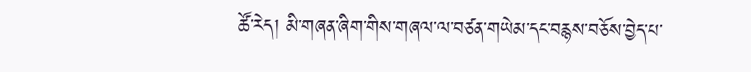ཚོ་རེད། མི་གཞན་ཞིག་གིས་གཞལ་ལ་བཙན་གཡེམ་དང་བརྙས་བཅོས་བྱེད་པ་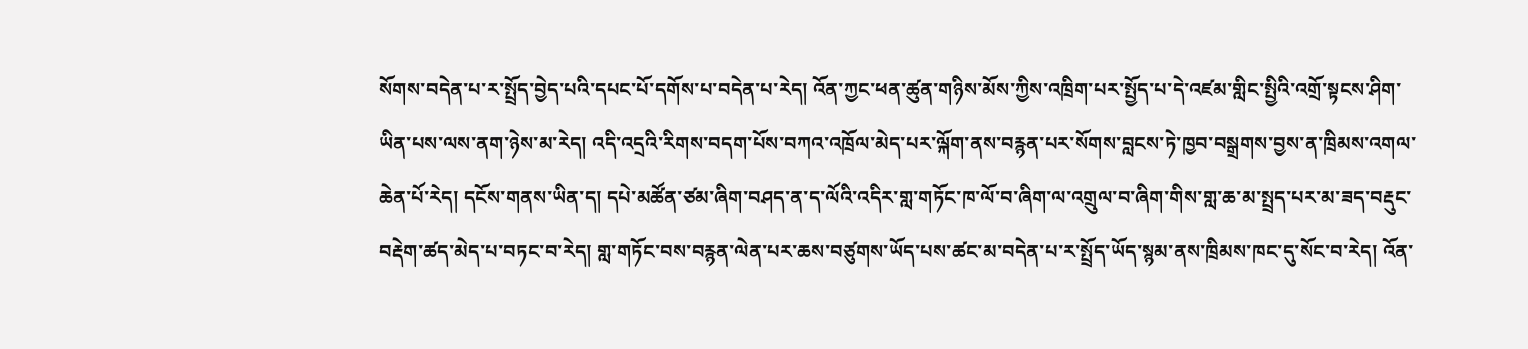སོགས་བདེན་པ་ར་སྤྲོད་བྱེད་པའི་དཔང་པོ་དགོས་པ་བདེན་པ་རེད། འོན་ཀྱང་ཕན་ཚུན་གཉིས་མོས་ཀྱིས་འཁྲིག་པར་སྤྱོད་པ་དེ་འཛམ་གླིང་སྤྱིའི་འགྲོ་སྟངས་ཤིག་ཡིན་པས་ལས་ནག་ཉེས་མ་རེད། འདི་འདྲའི་རིགས་བདག་པོས་བཀའ་འཁྲོལ་མེད་པར་ལྐོག་ནས་བརྙན་པར་སོགས་བླངས་ཏེ་ཁྱབ་བསྒྲགས་བྱས་ན་ཁྲིམས་འགལ་ཆེན་པོ་རེད། དངོས་གནས་ཡིན་ད། དཔེ་མཚོན་ཙམ་ཞིག་བཤད་ན་ད་ལོའི་འདིར་གླ་གཏོང་ཁ་ལོ་བ་ཞིག་ལ་འགྲུལ་བ་ཞིག་གིས་གླ་ཆ་མ་སྤྲད་པར་མ་ཟད་བརྡུང་བརྡེག་ཚད་མེད་པ་བཏང་བ་རེད། གླ་གཏོང་བས་བརྙན་ལེན་པར་ཆས་བཙུགས་ཡོད་པས་ཚང་མ་བདེན་པ་ར་སྤྲོད་ཡོད་སྙམ་ནས་ཁྲིམས་ཁང་དུ་སོང་བ་རེད། འོན་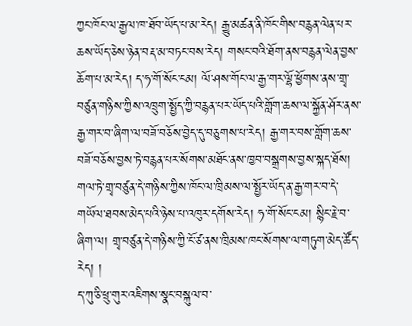ཀྱང་ཁོང་ལ་རྒྱལ་ཁ་ཐོབ་ཡོད་པ་མ་རེད། རྒྱུ་མཚན་ནི་ཁོང་གིས་བརྙན་ལེན་པར་ཆས་ཡོད་ཅེས་ཉེན་བརྡ་མ་བཏང་བས་རེད། གསང་བའི་ཐོག་ནས་བརྙན་ལེན་བྱས་ཆོག་པ་མ་རེད། ད་ཧ་གོ་སོང་ངམ། ལོ་ཤས་གོང་ལ་རྒྱ་གར་ལྷོ་ཕྱོགས་ནས་གྲྭ་བཙུན་གཉིས་ཀྱིས་འཁྲུག་སྤྱོད་ཀྱི་བརྙན་པར་ཡོད་པའི་གློག་ཆས་ལ་སྐྱོན་ཤོར་ནས་རྒྱ་གར་བ་ཞིག་ལ་བཟོ་བཅོས་བྱེད་དུ་བཅུགས་པ་རེད། རྒྱ་གར་བས་གློག་ཆས་བཟོ་བཅོས་བྱས་ཏེ་བརྙན་པར་སོགས་མཐོང་ནས་ཁྱབ་བསྒྲགས་བྱས་སྐད་ཐོས། གལ་ཏེ་གྲྭ་བཙུན་དེ་གཉིས་ཀྱིས་ཁོང་ལ་ཁྲིམས་ལ་སྤྱོར་ཡོད་ན་རྒྱ་གར་བ་དེ་གཡོལ་ཐབས་མེད་པའི་ཉེས་པ་འཁུར་དགོས་རེད། ཧ་གོ་སོང་ངམ། སྙིང་རྗེ་བ་ཞིག་ལ། གྲྭ་བཙུན་དེ་གཉིས་ཀྱི་ངོ་ཙ་ནས་ཁྲིམས་ཁང་སོགས་ལ་གཏུག་མེད་ཚོད་རེད། །
ད་ཀུ་ཅི་ཕྲུ་གུར་འཇིགས་སྣང་བསྐུལ་བ་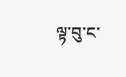ལྟ་བུ་ང་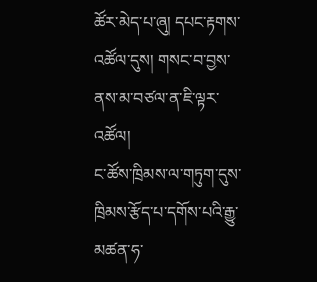ཚོར་མེད་པ་ཞུ། དཔང་རྟགས་འཚོལ་དུས། གསང་བ་བྱས་ནས་མ་བཙལ་ན་ཇི་ལྟར་འཚོལ།
ང་ཚོས་ཁྲིམས་ལ་གཏུག་དུས་ཁྲིམས་རྩོད་པ་དགོས་པའི་རྒྱུ་མཚན་ཧ་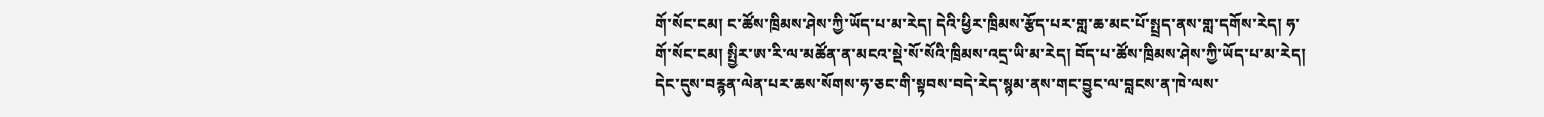གོ་སོང་ངམ། ང་ཚོས་ཁྲིམས་ཤེས་ཀྱི་ཡོད་པ་མ་རེད། དེའི་ཕྱིར་ཁྲིམས་རྩོད་པར་གླ་ཆ་མང་པོ་སྤྲད་ནས་གླ་དགོས་རེད། ཧ་གོ་སོང་ངམ། སྤྱིར་ཨ་རི་ལ་མཚོན་ན་མངའ་སྡེ་སོ་སོའི་ཁྲིམས་འདྲ་ཡི་མ་རེད། བོད་པ་ཚོས་ཁྲིམས་ཤེས་ཀྱི་ཡོད་པ་མ་རེད། དེང་དུས་བརྙན་ལེན་པར་ཆས་སོགས་ཧ་ཅང་གི་སྟབས་བདེ་རེད་སྙམ་ནས་གང་བྱུང་ལ་བླངས་ན་ཁེ་ལས་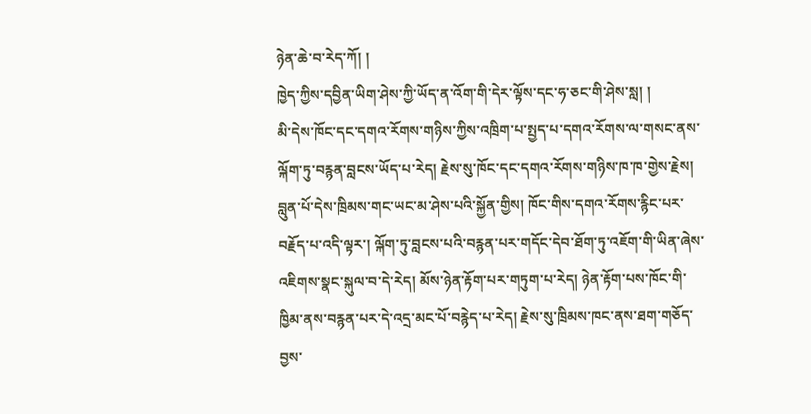ཉེན་ཆེ་བ་རེད་ཀོ། །
ཁྱེད་ཀྱིས་དབྱིན་ཡིག་ཤེས་ཀྱི་ཡོད་ན་འོག་གི་དེར་ལྟོས་དང་ཧ་ཅང་གི་ཤེས་སླ། །
མི་དེས་ཁོང་དང་དགའ་རོགས་གཉིས་ཀྱིས་འཁྲིག་པ་སྤྱད་པ་དགའ་རོགས་ལ་གསང་ནས་ལྐོག་ཏུ་བརྙན་བླངས་ཡོད་པ་རེད། རྗེས་སུ་ཁོང་དང་དགའ་རོགས་གཉིས་ཁ་ཁ་གྱེས་རྗེས། བླུན་པོ་དེས་ཁྲིམས་གང་ཡང་མ་ཤེས་པའི་སྐྱོན་གྱིས། ཁོང་གིས་དགའ་རོགས་རྙིང་པར་བརྗོད་པ་འདི་ལྟར་། ལྐོག་ཏུ་བླངས་པའི་བརྙན་པར་གདོང་དེབ་ཐོག་ཏུ་འཇོག་གི་ཡིན་ཞེས་འཇིགས་སྣང་སྐུལ་བ་དེ་རེད། མོས་ཉེན་རྟོག་པར་གཏུག་པ་རེད། ཉེན་རྟོག་པས་ཁོང་གི་ཁྱིམ་ནས་བརྙན་པར་དེ་འདྲ་མང་པོ་བརྙེད་པ་རེད། རྗེས་སུ་ཁྲིམས་ཁང་ནས་ཐག་གཅོད་བྱས་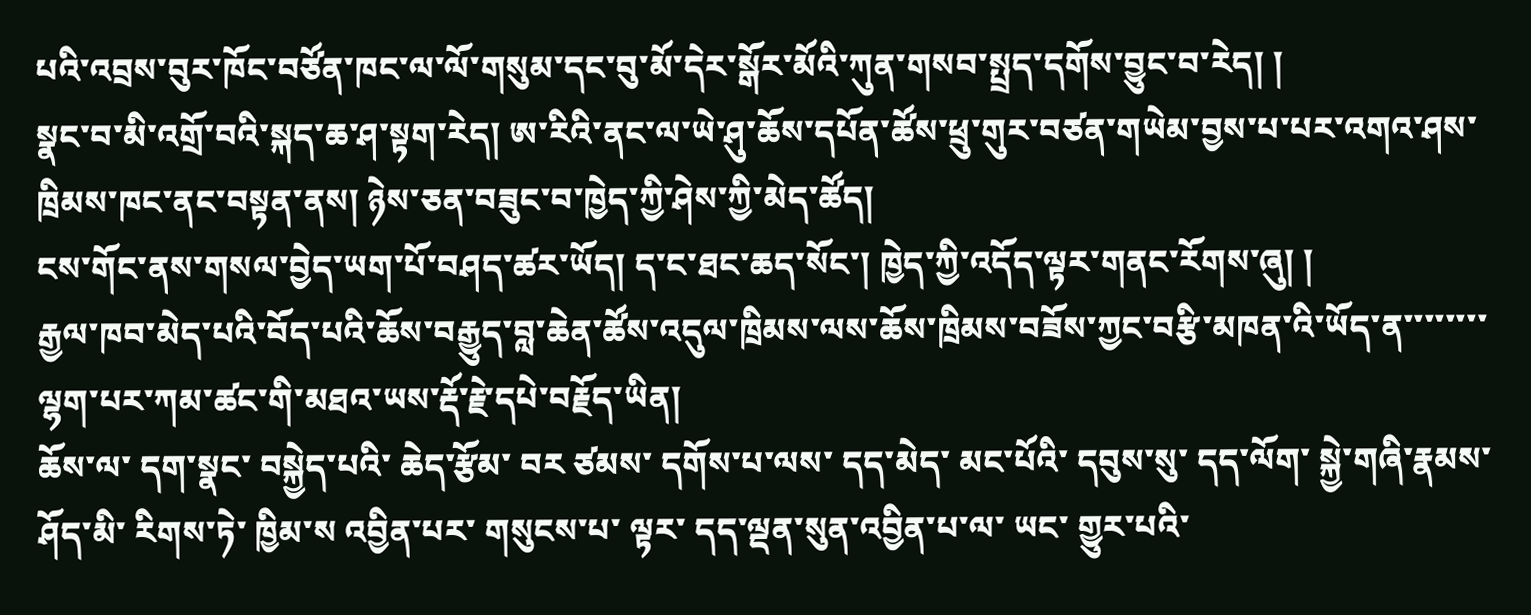པའི་འབྲས་བུར་ཁོང་བཙོན་ཁང་ལ་ལོ་གསུམ་དང་བུ་མོ་དེར་སྒོར་མོའི་ཀུན་གསབ་སྤྲད་དགོས་བྱུང་བ་རེད། །
སྣང་བ་མི་འགྲོ་བའི་སྐད་ཆ་ཤ་སྟག་རེད། ཨ་རིའི་ནང་ལ་ཡེ་ཤུ་ཆོས་དཔོན་ཚོས་ཕྲུ་གུར་བཙན་གཡེམ་བྱས་པ་པར་འགའ་ཤས་ཁྲིམས་ཁང་ནང་བསྟན་ནས། ཉེས་ཅན་བཟུང་བ་ཁྱེད་ཀྱི་ཤེས་ཀྱི་མེད་ཚོད།
ངས་གོང་ནས་གསལ་བྱེད་ཡག་པོ་བཤད་ཚར་ཡོད། ད་ང་ཐང་ཆད་སོང་། ཁྱེད་ཀྱི་འདོད་ལྟར་གནང་རོགས་ཞུ། །
རྒྱལ་ཁབ་མེད་པའི་བོད་པའི་ཆོས་བརྒྱུད་བླ་ཆེན་ཚོས་འདུལ་ཁྲིམས་ལས་ཆོས་ཁྲིམས་བཟོས་ཀྱང་བརྩི་མཁན་འི་ཡོད་ན་་་་་་་་ ལྷག་པར་ཀམ་ཚང་གི་མཐའ་ཡས་རྡོ་རྗེ་དཔེ་བརྗོད་ཡིན།
ཆོས་ལ་ དག་སྣང་ བསྐྱེད་པའི་ ཆེད་རྩོམ་ བར ཙམས་ དགོས་པ་ལས་ དད་མེད་ མང་པོའི་ དབུས་སུ་ དད་ལོག་ སྐྱེ་གཞི་རྣམས་ ཤོད་མི་ རིགས་ཏེ་ ཁྱིམ་ས འབྱིན་པར་ གསུངས་པ་ ལྟར་ དད་ལྡན་སུན་འབྱིན་པ་ལ་ ཡང་ གྱུར་པའི་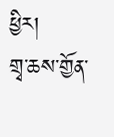ཕྱིར།
གྲྭ་ཆས་གྱོན་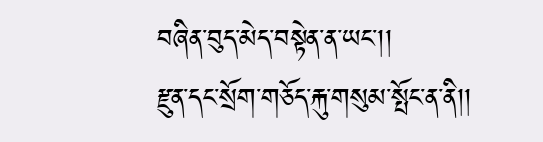བཞིན་བུད་མེད་བསྟེན་ན་ཡང་།།
རྫུན་དང་སྲོག་གཅོད་རྐུ་གསུམ་སྤོང་ན་ནི།།